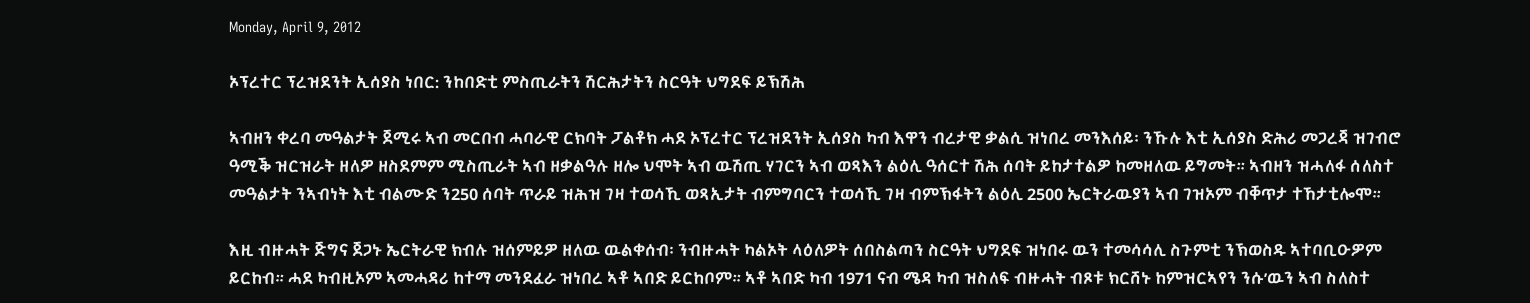Monday, April 9, 2012

ኦፕረተር ፕረዝደንት ኢሰያስ ነበር: ንከበድቲ ምስጢራትን ሽርሕታትን ስርዓት ህግደፍ ይኽሽሕ

ኣብዘን ቀረባ መዓልታት ጀሚሩ ኣብ መርበብ ሓባራዊ ርክባት ፓልቶክ ሓደ ኦፕረተር ፕረዝደንት ኢሰያስ ካብ እዋን ብረታዊ ቃልሲ ዝነበረ መንእሰይ፡ ንኹሉ እቲ ኢሰያስ ድሕሪ መጋረጃ ዝገብሮ ዓሚቕ ዝርዝራት ዘለዎ ዘስደምም ሚስጢራት ኣብ ዘቃልዓሉ ዘሎ ህሞት ኣብ ዉሽጢ ሃገርን ኣብ ወጻእን ልዕሊ ዓሰርተ ሽሕ ሰባት ይከታተልዎ ከመዘለዉ ይግመት። ኣብዘን ዝሓለፋ ሰለስተ መዓልታት ንኣብነት እቲ ብልሙድ ን250 ሰባት ጥራይ ዝሕዝ ገዛ ተወሳኺ ወጻኢታት ብምግባርን ተወሳኺ ገዛ ብምኽፋትን ልዕሊ 2500 ኤርትራዉያን ኣብ ገዝኦም ብቐጥታ ተኸታቲሎሞ።

እዚ ብዙሓት ጅግና ጀጋኑ ኤርትራዊ ክብሉ ዝሰምይዎ ዘለዉ ዉልቀሰብ፡ ንብዙሓት ካልኦት ላዕለዎት ሰበስልጣን ስርዓት ህግደፍ ዝነበሩ ዉን ተመሳሳሊ ስጉምቲ ንኽወስዱ ኣተባቢዑዎም ይርከብ። ሓደ ካብዚኦም ኣመሓዳሪ ከተማ መንደፈራ ዝነበረ ኣቶ ኣበድ ይርከቦም። ኣቶ ኣበድ ካብ 1971 ናብ ሜዳ ካብ ዝስለፍ ብዙሓት ብጾቱ ክርሸኑ ከምዝርኣየን ንሱ’ዉን ኣብ ስለስተ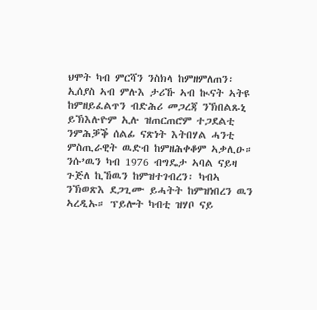ህሞት ካብ ምርሻን ንስክላ ከምዘምለጠን፡ ኢሰያስ ኣብ ምሉእ ታሪኹ ኣብ ኲናት ኣትዩ ከምዘይፈልጥን ብድሕሪ መጋረጃ ንኽበልጹኒ ይኽእሉዮም ኢሉ ዝጠርጠሮም ተጋደልቲ ንምሕቓቕ ሰልፊ ናጽነት እትበሃል ሓንቲ ምስጢራዊት ዉድብ ከምዘሕቀቆም ኣቃሊዑ። ንሱ’ዉን ካብ 1976 ብግዴታ ኣባል ናይዛ ጉጅለ ኪኸዉን ከምዝተገብረን፡ ካብኣ ንኽወጽእ ደጋጊሙ ይሓትት ከምዝነበረን ዉን ኣረዲኡ። ፕይሎት ካብቲ ዝሃቦ ናይ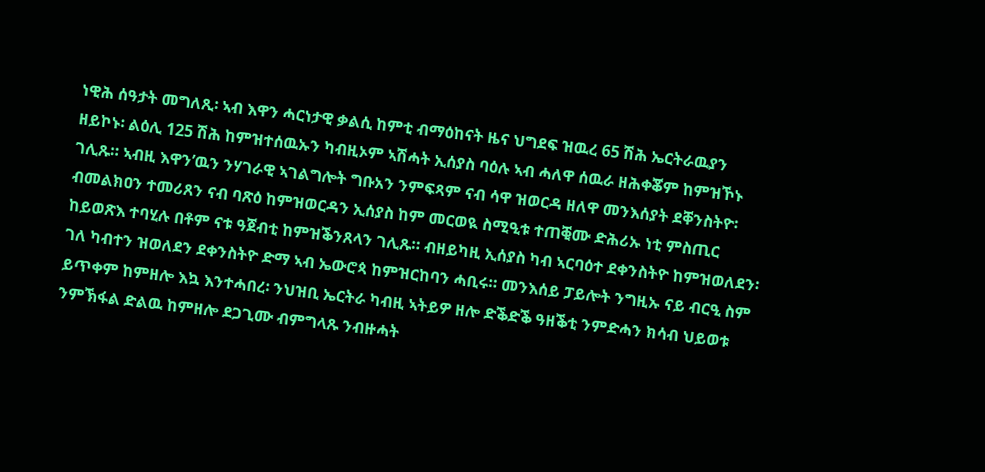ነዊሕ ሰዓታት መግለጺ፡ ኣብ እዋን ሓርነታዊ ቃልሲ ከምቲ ብማዕከናት ዜና ህግደፍ ዝዉረ 65 ሽሕ ኤርትራዉያን ዘይኮኑ፡ ልዕሊ 125 ሽሕ ከምዝተሰዉኡን ካብዚኦም ኣሽሓት ኢሰያስ ባዕሉ ኣብ ሓለዋ ሰዉራ ዘሕቀቖም ከምዝኾኑ ገሊጹ። ኣብዚ እዋን’ዉን ንሃገራዊ ኣገልግሎት ግቡአን ንምፍጻም ናብ ሳዋ ዝወርዳ ዘለዋ መንእሰያት ደቐንስትዮ፡ ብመልክዐን ተመሪጸን ናብ ባጽዕ ከምዝወርዳን ኢሰያስ ከም መርወዪ ስሚዒቱ ተጠቒሙ ድሕሪኡ ነቲ ምስጢር ከይወጽእ ተባሂሉ በቶም ናቱ ዓጀብቲ ከምዝቕንጸላን ገሊጹ። ብዘይካዚ ኢሰያስ ካብ ኣርባዕተ ደቀንስትዮ ከምዝወለደን፡ ገለ ካብተን ዝወለደን ደቀንስትዮ ድማ ኣብ ኤውሮጳ ከምዝርከባን ሓቢሩ። መንእሰይ ፓይሎት ንግዚኡ ናይ ብርዒ ስም ይጥቀም ከምዘሎ እኳ እንተሓበረ፡ ንህዝቢ ኤርትራ ካብዚ ኣትይዎ ዘሎ ድቕድቕ ዓዘቕቲ ንምድሓን ክሳብ ህይወቱ ንምኽፋል ድልዉ ከምዘሎ ደጋጊሙ ብምግላጹ ንብዙሓት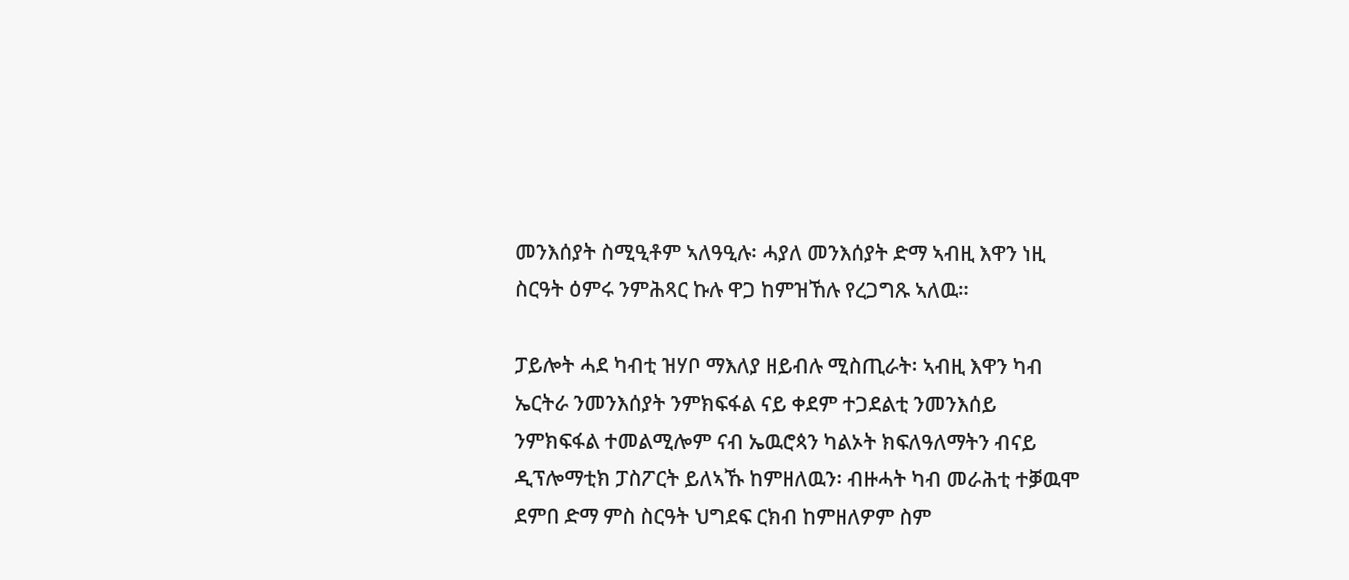መንእሰያት ስሚዒቶም ኣለዓዒሉ፡ ሓያለ መንእሰያት ድማ ኣብዚ እዋን ነዚ ስርዓት ዕምሩ ንምሕጻር ኩሉ ዋጋ ከምዝኸሉ የረጋግጹ ኣለዉ።

ፓይሎት ሓደ ካብቲ ዝሃቦ ማእለያ ዘይብሉ ሚስጢራት፡ ኣብዚ እዋን ካብ ኤርትራ ንመንእሰያት ንምክፍፋል ናይ ቀደም ተጋደልቲ ንመንእሰይ ንምክፍፋል ተመልሚሎም ናብ ኤዉሮጳን ካልኦት ክፍለዓለማትን ብናይ ዲፕሎማቲክ ፓስፖርት ይለኣኹ ከምዘለዉን፡ ብዙሓት ካብ መራሕቲ ተቓዉሞ ደምበ ድማ ምስ ስርዓት ህግደፍ ርክብ ከምዘለዎም ስም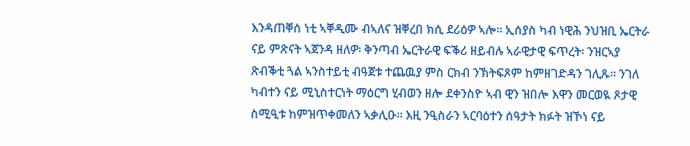እንዳጠቐሰ ነቲ ኣቐዲሙ ብኣለና ዝቐረበ ክሲ ደሪዕዎ ኣሎ። ኢሰያስ ካብ ነዊሕ ንህዝቢ ኤርትራ ናይ ምጽናት ኣጀንዳ ዘለዎ፡ ቅንጣብ ኤርትራዊ ፍቕሪ ዘይብሉ ኣራዊታዊ ፍጥረት፡ ንዝርኣያ ጽብቕቲ ጓል ኣንስተይቲ ብዓጀቱ ተጨዉያ ምስ ርክብ ንኽትፍጾም ከምዘገድዳን ገሊጹ። ንገለ ካብተን ናይ ሚኒስተርነት ማዕርግ ሂብወን ዘሎ ደቀንስዮ ኣብ ዊን ዝበሎ እዋን መርወዪ ጾታዊ ስሚዒቱ ከምዝጥቀመለን ኣቃሊዑ። እዚ ንዒስራን ኣርባዕተን ሰዓታት ክፉት ዝኾነ ናይ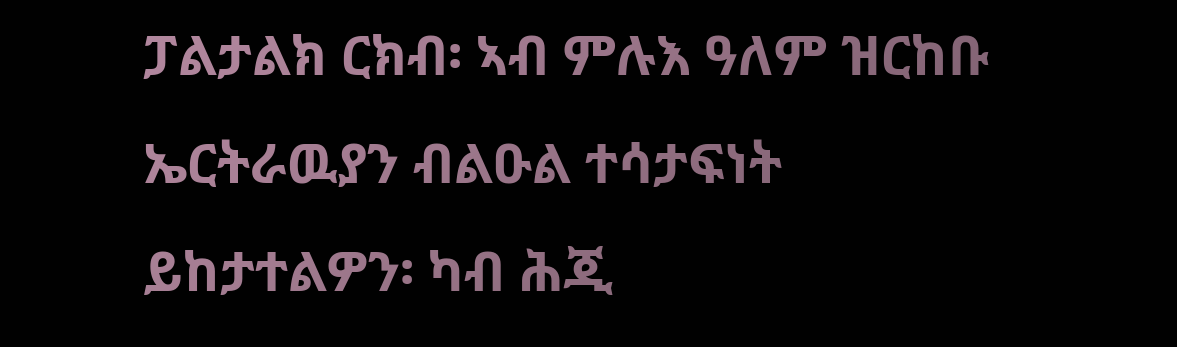ፓልታልክ ርክብ፡ ኣብ ምሉእ ዓለም ዝርከቡ ኤርትራዉያን ብልዑል ተሳታፍነት ይከታተልዎን፡ ካብ ሕጂ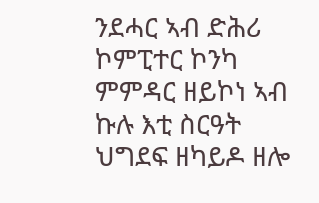ንደሓር ኣብ ድሕሪ ኮምፒተር ኮንካ ምምዳር ዘይኮነ ኣብ ኩሉ እቲ ስርዓት ህግደፍ ዘካይዶ ዘሎ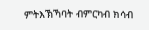ምትእኽኻባት ብምርካብ ክሳብ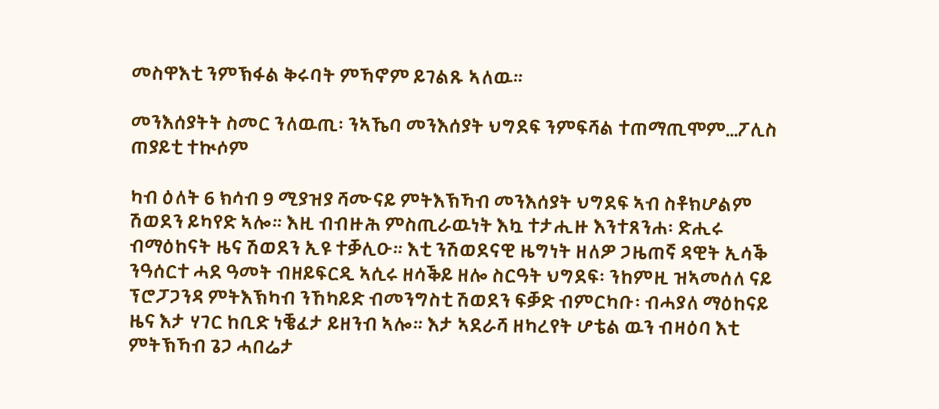መስዋእቲ ንምኽፋል ቅሩባት ምኻኖም ይገልጹ ኣለዉ።

መንእሰያትት ስመር ንለዉጢ፡ ንኣኼባ መንእሰያት ህግደፍ ንምፍሻል ተጠማጢሞም…ፖሊስ ጠያይቲ ተኲሶም

ካብ ዕለት 6 ክሳብ 9 ሚያዝያ ሻሙናይ ምትእኽኻብ መንእሰያት ህግደፍ ኣብ ስቶክሆልም ሽወደን ይካየድ ኣሎ። እዚ ብብዙሕ ምስጢራዉነት እኳ ተታሒዙ እንተጸንሐ፡ ድሒሩ ብማዕከናት ዜና ሽወደን ኢዩ ተቓሊዑ። እቲ ንሽወደናዊ ዜግነት ዘለዎ ጋዜጠኛ ዳዊት ኢሳቕ ንዓሰርተ ሓደ ዓመት ብዘይፍርዲ ኣሲሩ ዘሳቕይ ዘሎ ስርዓት ህግደፍ፡ ንከምዚ ዝኣመሰለ ናይ ፕሮፓጋንዳ ምትእኽካብ ንኸካይድ ብመንግስቲ ሽወደን ፍቓድ ብምርካቡ፡ ብሓያለ ማዕከናይ ዜና እታ ሃገር ከቢድ ነቔፈታ ይዘንብ ኣሎ። እታ ኣደራሻ ዘካረየት ሆቴል ዉን ብዛዕባ እቲ ምትኽኻብ ጌጋ ሓበሬታ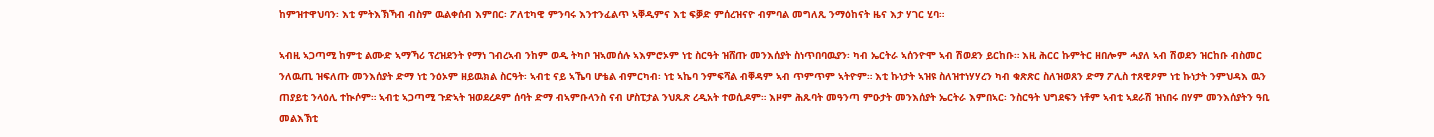ከምዝተዋህባን፡ እቲ ምትእኽኻብ ብስም ዉልቀሰብ እምበር፡ ፖለቲካዊ ምንባሩ እንተንፈልጥ ኣቐዲምና እቲ ፍቓድ ምሰረዝናዮ ብምባል መግለጺ ንማዕከናት ዜና እታ ሃገር ሂባ።

ኣብዚ ኣጋጣሚ ከምቲ ልሙድ ኣማኻሪ ፕረዝደንት የማነ ገብረኣብ ንከም ወዲ ትካቦ ዝኣመሰሉ ኣእምሮኦም ነቲ ስርዓት ዝሸጡ መንእሰያት ስነጥበባዉያን፡ ካብ ኤርትራ ኣሰንዮሞ ኣብ ሽወደን ይርከቡ። እዚ ሕርር ኩምትር ዘበሎም ሓያለ ኣብ ሽወደን ዝርከቡ ብስመር ንለዉጢ ዝፍለጡ መንእሰያት ድማ ነቲ ንዕኦም ዘይዉክል ስርዓት፡ ኣብቲ ናይ ኣኼባ ሆቴል ብምርካብ፡ ነቲ ኣኬባ ንምፍሻል ብቐዳም ኣብ ጥምጥም ኣትዮም። እቲ ኩነታት ኣዝዩ ስለዝተነሃሃረን ካብ ቁጽጽር ስለዝወጸን ድማ ፖሊስ ተጸዊዖም ነቲ ኩነታት ንምህዳእ ዉን ጠያይቲ ንላዕሊ ተኲሶም። ኣብቲ ኣጋጣሚ ጉድኣት ዝወደረዶም ሰባት ድማ ብኣምቡላንስ ናብ ሆስፒታል ንህጹጽ ረዲአት ተወሲዶም። እዞም ሕጹባት መዓንጣ ምዑታት መንእሰያት ኤርትራ እምበኣር፡ ንስርዓት ህግደፍን ነቶም ኣብቲ ኣደራሽ ዝነበሩ በሃም መንእሰያትን ዓቢ መልእኽቲ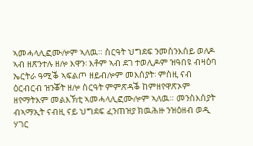ኣመሓላሊፎሙሎም ኣለዉ። ስርዓት ህግደፍ ንመስንእሰይ ወለዶ ኣብ ዘጽንተሉ ዘሎ እዋን፡ እቶም ኣብ ደገ ተወሊዶም ዝዓበዩ ብዛዕባ ኤርትራ ዓሚቕ ኣፍልጦ ዘይብሎም መእሰያት፡ ምስዚ ናብ ዕርብርብ ዝንቖት ዘሎ ስርዓት ምምጽዳቕ ከምዘየዋጽኦም ዘየማትእም መልእኽቲ ኣመሓላሊፎሙሎም ኣለዉ። መንስእሰያት ብኣማኢት ናብዚ ናይ ህግደፍ ፈንጠዝያ ክዉሕዙ ንዝዕዘብ ወዲ ሃገር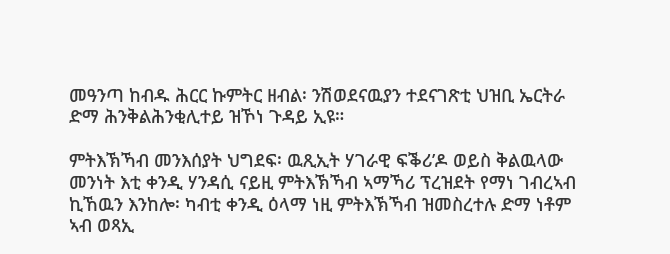መዓንጣ ከብዱ ሕርር ኩምትር ዘብል፡ ንሽወደናዉያን ተደናገጽቲ ህዝቢ ኤርትራ ድማ ሕንቅልሕንቂሊተይ ዝኾነ ጉዳይ ኢዩ።

ምትእኽኻብ መንእሰያት ህግደፍ፡ ዉጺኢት ሃገራዊ ፍቕሪ’ዶ ወይስ ቅልዉላው መንነት እቲ ቀንዲ ሃንዳሲ ናይዚ ምትእኽኻብ ኣማኻሪ ፕረዝደት የማነ ገብረኣብ ኪኸዉን እንከሎ፡ ካብቲ ቀንዲ ዕላማ ነዚ ምትእኽኻብ ዝመስረተሉ ድማ ነቶም ኣብ ወጻኢ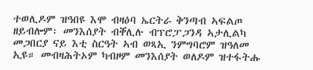ተወሊዶም ዝዓበዩ እሞ ብዛዕባ ኤርትራ ቅንጣብ ኣፍልጦ ዘይብሎም፡ መንእሰያት ብቐሊሉ ብፕሮፓጋንዳ ኣታሊልካ መጋበርያ ናይ እቲ ስርዓት ኣብ ወጻኢ ንምግባሮም ዝዓለመ ኢዩ። መብዛሕትኦም ካብዞም መንእሰያት ወለዶም ዝተፋትሑ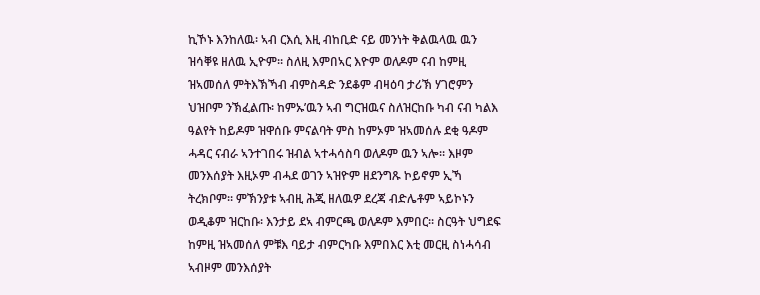ኪኾኑ እንከለዉ፡ ኣብ ርእሲ እዚ ብከቢድ ናይ መንነት ቅልዉላዉ ዉን ዝሳቐዩ ዘለዉ ኢዮም። ስለዚ እምበኣር እዮም ወለዶም ናብ ከምዚ ዝኣመሰለ ምትእኽኻብ ብምስዳድ ንደቆም ብዛዕባ ታሪኽ ሃገሮምን ህዝቦም ንኽፈልጡ፡ ከምኡ’ዉን ኣብ ግርዝዉና ስለዝርከቡ ካብ ናብ ካልእ ዓልየት ከይዶም ዝዋሰቡ ምናልባት ምስ ከምኦም ዝኣመሰሉ ደቂ ዓዶም ሓዳር ናብራ ኣንተገበሩ ዝብል ኣተሓሳስባ ወለዶም ዉን ኣሎ። እዞም መንእሰያት እዚኦም ብሓደ ወገን ኣዝዮም ዘደንግጹ ኮይኖም ኢኻ ትረክቦም። ምኽንያቱ ኣብዚ ሕጂ ዘለዉዎ ደረጃ ብድሌቶም ኣይኮኑን ወዲቆም ዝርከቡ፡ እንታይ ደኣ ብምርጫ ወለዶም እምበር። ስርዓት ህግደፍ ከምዚ ዝኣመሰለ ምቹእ ባይታ ብምርካቡ እምበእር እቲ መርዚ ስነሓሳብ ኣብዞም መንእሰያት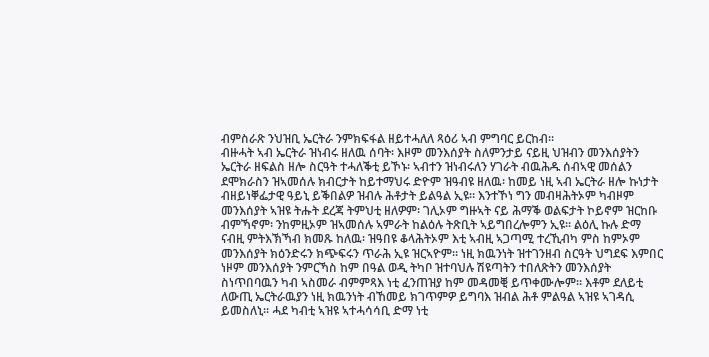ብምስራጽ ንህዝቢ ኤርትራ ንምክፍፋል ዘይተሓለለ ጻዕሪ ኣብ ምግባር ይርከብ።
ብዙሓት ኣብ ኤርትራ ዝነብሩ ዘለዉ ሰባት፡ እዞም መንእሰያት ስለምንታይ ናይዚ ህዝብን መንእሰያትን ኤርትራ ዘፍልስ ዘሎ ስርዓት ተሓለቕቲ ይኾኑ፡ ኣብተን ዝነብሩለን ሃገራት ብዉሕዱ ሰብኣዊ መሰልን ደሞክራስን ዝኣመሰሉ ክብርታት ከይተማህሩ ድዮም ዝዓብዩ ዘለዉ፡ ከመይ ነዚ ኣብ ኤርትራ ዘሎ ኩነታት ብዘይነቐፌታዊ ዓይኒ ይቕበልዎ ዝብሉ ሕቶታት ይልዓል ኢዩ። እንተኾነ ግን መብዛሕትኦም ካብዞም መንእሰያት ኣዝዩ ትሑት ደረጃ ትምህቲ ዘለዎም፡ ገሊኦም ግዙኣት ናይ ሕማቕ ወልፍታት ኮይኖም ዝርከቡ ብምኻኖም፡ ንከምዚኦም ዝኣመሰሉ ኣምራት ከልዕሉ ትጽቢት ኣይግበረሎምን ኢዩ። ልዕሊ ኩሉ ድማ ናብዚ ምትእኽኻብ ክመጹ ከለዉ፡ ዝዓበዩ ቆላሕትኦም እቲ ኣብዚ ኣጋጣሚ ተረኺብካ ምስ ከምኦም መንእሰያት ክዕንድሩን ክጭፍሩን ጥራሕ ኢዩ ዝርኣዮም። ነዚ ክዉንነት ዝተገንዘብ ስርዓት ህግደፍ እምበር ነዞም መንእሰያት ንምርኻስ ከም በዓል ወዲ ትካቦ ዝተባህሉ ሽዩጣትን ተበለጽትን መንእሰያት ስነጥበባዉን ካብ ኣስመራ ብምምጻእ ነቲ ፈንጠዝያ ከም መዳመቒ ይጥቀሙሎም። እቶም ደለይቲ ለውጢ ኤርትራዉያን ነዚ ክዉንነት ብኸመይ ክገጥምዎ ይግባእ ዝብል ሕቶ ምልዓል ኣዝዩ ኣገዳሲ ይመስለኒ። ሓደ ካብቲ ኣዝዩ ኣተሓሳሳቢ ድማ ነቲ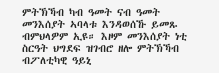ምትኽኻብ ካብ ዓመት ናብ ዓመት መንእሰያት ኣባላቱ እንዳወሰኹ ይመጹ ብምህላዎም ኢዩ። እዞም መንእሰያት ነቲ ስርዓት ህግደፍ ዝገብሮ ዘሎ ምትኽኻብ ብፖለቲካዊ ዓይኒ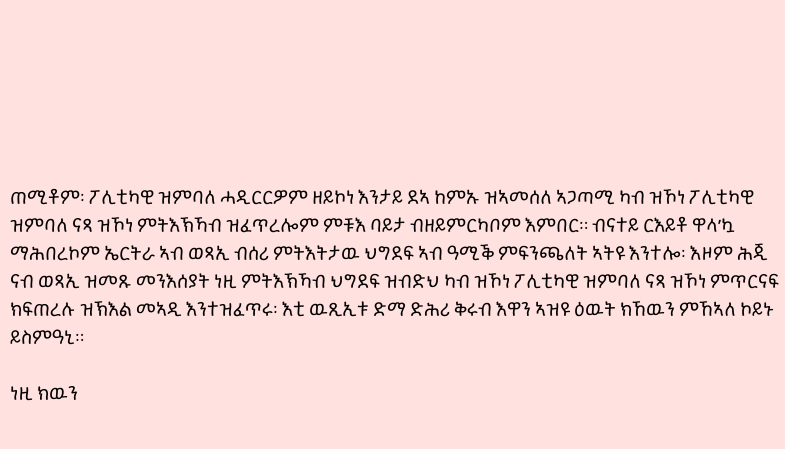ጠሚቶም፡ ፖሊቲካዊ ዝምባለ ሓዲርርዎም ዘይኮነ እንታይ ደኣ ከምኡ ዝኣመሰለ ኣጋጣሚ ካብ ዝኾነ ፖሊቲካዊ ዝምባለ ናጻ ዝኾነ ምትእኽኻብ ዝፈጥረሎም ምቹእ ባይታ ብዘይምርካቦም እምበር። ብናተይ ርእይቶ ዋላ’ኳ ማሕበረኮም ኤርትራ ኣብ ወጻኢ ብሰሪ ምትእትታዉ ህግደፍ ኣብ ዓሚቕ ምፍንጫለት ኣትዩ እንተሎ፡ እዞም ሕጂ ናብ ወጻኢ ዝመጹ መንእሰያት ነዚ ምትእኽኻብ ህግደፍ ዝብድህ ካብ ዝኾነ ፖሊቲካዊ ዝምባለ ናጻ ዝኾነ ምጥርናፍ ክፍጠረሉ ዝኽእል መኣዲ እንተዝፈጥሩ፡ እቲ ዉጺኢቱ ድማ ድሕሪ ቅሩብ እዋን ኣዝዩ ዕዉት ክኸዉን ምኸኣለ ኮይኑ ይስምዓኒ።

ነዚ ክዉን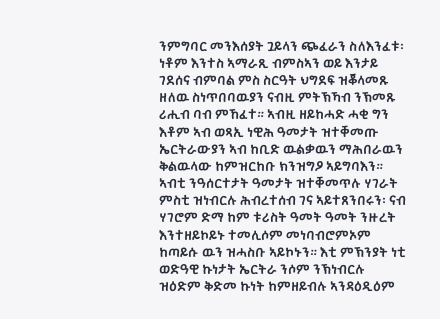ንምግባር መንእሰያት ጓይላን ጭፈራን ስለእንፈቱ፡ ነቶም እንተስ ኣማራጺ ብምስኣን ወይ እንታይ ገደሰና ብምባል ምስ ስርዓት ህግደፍ ዝቖላመጹ ዘለዉ ስነጥበባዉያን ናብዚ ምትኽኻብ ንኽመጹ ሪሒብ ባብ ምኸፈተ። ኣብዚ ዘይከሓድ ሓቂ ግን እቶም ኣብ ወጻኢ ነዊሕ ዓመታት ዝተቐመጡ ኤርትራውያን ኣብ ከቢድ ዉልቃዉን ማሕበራዉን ቅልዉላው ከምዝርከቡ ክንዝግዖ ኣይግባእን። ኣብቲ ንዓሰርተታት ዓመታት ዝተቐመጥሉ ሃገራት ምስቲ ዝነብርሉ ሕብረተሰብ ገና ኣይተጸንበሩን፡ ናብ ሃገሮም ድማ ከም ቱሪስት ዓመት ዓመት ንዙረት እንተዘይኮይኑ ተመሊሶም መነባብሮምኦም ከጣይሱ ዉን ዝሓስቡ ኣይኮኑን። እቲ ምኽንያት ነቲ ወድዓዊ ኩነታት ኤርትራ ንሶም ንኽነብርሉ ዝዕድም ቅድመ ኩነት ከምዘይብሉ ኣንዳዕዲዕም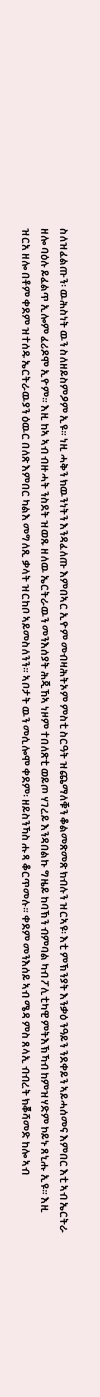ስለዝፈልጡን፡ ዉሕስነት ዉን ስለዘይስምዖም ኢዩ። ነዚ ሓቅን ክዉንነትን እንዳፈለጡ እምበኣር ኢዮም መብዛሕትኦም ምስቲ ስርዓት ዝጨማለቑን ቆልመጽመጽ ክብሉን ዝርኣዩ፡ እቲ ምኽንያት እንቃዕ ንዓይን ንደቀይን ኣይሓሰመና እምበር እቲ ኣብ ኤርትራ ዘሎ ባዕሉ ይፈልጥ ኢሎም ፈሪዶሞ ኢዮም። እዚ ከኣ ኣብ ብዙሓት ንስደት ዝወጹ ዘለዉ ኤርትራዉን መንእሰያት ሕጂኸኣ ነዞም ተበለጽቲ ወይጦ ሃገረይ እንዳበልኩ ግዜይ ከባኽን ብምባል ካብ ፖሊቲካዊ ምትእኽኻብ ከምዝሃድም ኮይኑ ጸኒሑ ኢዩ። እዚ ዝርአ ዘሎ በቶም ቀደም ዝተሰዱ ኤርትራዉያን ዕዉር በለጽ እምበር ካልእ መግለጺ ቃላት ዝርከቦ ኣይመስለንን። ኣቦታት ዉን መሲሎሞ ቀደም፡ ዘይስንኻስ ሑጻ ቆርጥመሉ። ቀደም መንእሰይ ኣብ ሜዳ ምስ ጸላኢ ብብረት ክቖሻመድ ከሎ ኣብ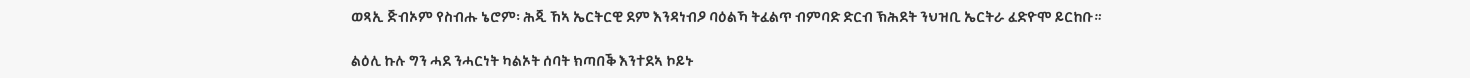ወጻኢ ጅብኦም የስብሑ ኔሮም፡ ሕጂ ኸኣ ኤርትርዊ ደም እንዳነብዖ ባዕልኻ ትፈልጥ ብምባድ ድርብ ኽሕደት ንህዝቢ ኤርትራ ፈድዮሞ ይርከቡ።

ልዕሊ ኩሉ ግን ሓደ ንሓርነት ካልኦት ሰባት ክጣበቕ እንተደኣ ኮይኑ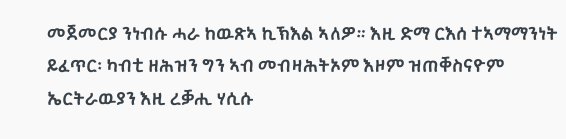መጀመርያ ንነብሱ ሓራ ከዉጽኣ ኪኽእል ኣለዎ። እዚ ድማ ርእሰ ተኣማማንነት ይፈጥር፡ ካብቲ ዘሕዝን ግን ኣብ መብዛሕትኦም እዞም ዝጠቐስናዮም ኤርትራዉያን እዚ ረቓሒ ሃሲሱ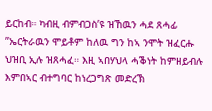ይርከብ። ካብዚ ብምብጋስ’ዩ ዝኸዉን ሓደ ጸሓፊ ”ኤርትራዉን ሞይቶም ከለዉ ግን ከኣ ንሞት ዝፈርሑ ህዝቢ ኢሉ ዝጸሓፈ። እዚ ኣበሃህላ ሓቕነት ከምዘይብሉ እምበኣር ብተግባር ከነረጋግጽ መድረኽ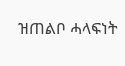ዝጠልቦ ሓላፍነት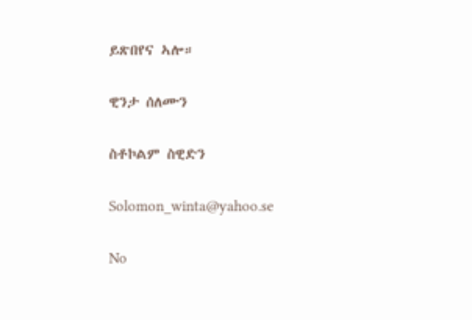ይጽበየና ኣሎ።

ዊንታ ሰለሙን

ስቶኮልም ስዊድን

Solomon_winta@yahoo.se

No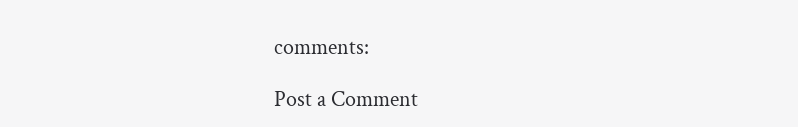comments:

Post a Comment